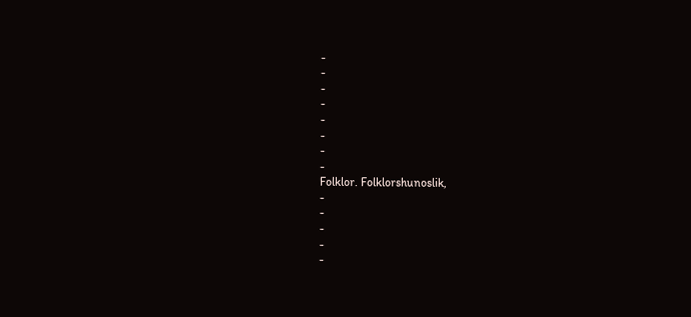-
-
-
-
-
-
-
-
Folklor. Folklorshunoslik,
-
-
-
-
-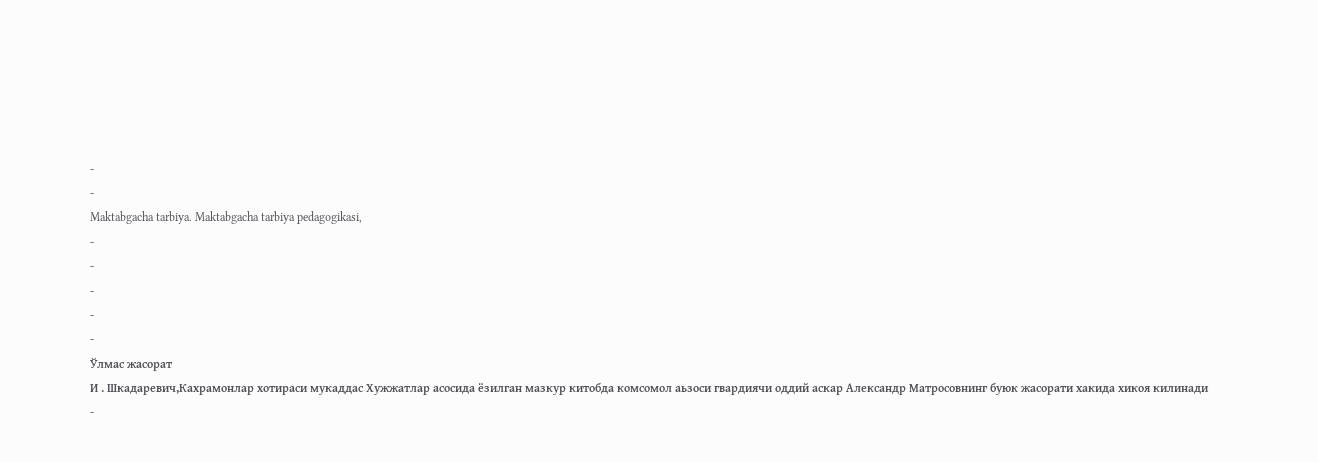-
-
Maktabgacha tarbiya. Maktabgacha tarbiya pedagogikasi,
-
-
-
-
-
Ўлмас жасорат
И . Шкадаревич,Кахрамонлар хотираси мукаддас Хужжатлар асосида ёзилган мазкур китобда комсомол аьзоси гвардиячи оддий аскар Александр Матросовнинг буюк жасорати хакида хикоя килинади
-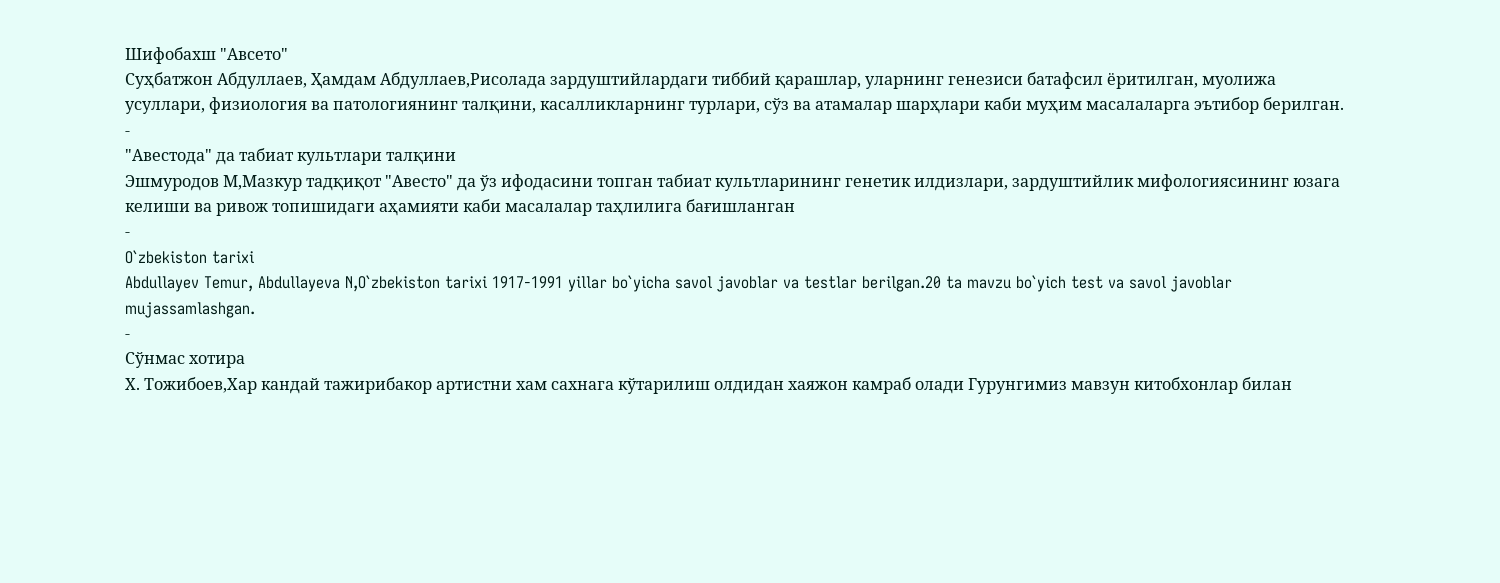Шифобахш "Авсето"
Суҳбатжон Абдуллаев, Ҳамдам Абдуллаев,Рисолада зардуштийлардаги тиббий қарашлар, уларнинг генезиси батафсил ёритилган, муолижа усуллари, физиология ва патологиянинг талқини, касалликларнинг турлари, сўз ва атамалар шарҳлари каби муҳим масалаларга эътибор берилган.
-
"Авестода" да табиат культлари талқини
Эшмуродов М,Мазкур тадқиқот "Авесто" да ўз ифодасини топган табиат культларининг генетик илдизлари, зардуштийлик мифологиясининг юзага келиши ва ривож топишидаги аҳамияти каби масалалар таҳлилига бағишланган
-
O`zbekiston tarixi
Abdullayev Temur, Abdullayeva N,O`zbekiston tarixi 1917-1991 yillar bo`yicha savol javoblar va testlar berilgan.20 ta mavzu bo`yich test va savol javoblar mujassamlashgan.
-
Сўнмас хотира
Х. Тожибоев,Хар кандай тажирибакор артистни хам сахнага кўтарилиш олдидан хаяжон камраб олади Гурунгимиз мавзун китобхонлар билан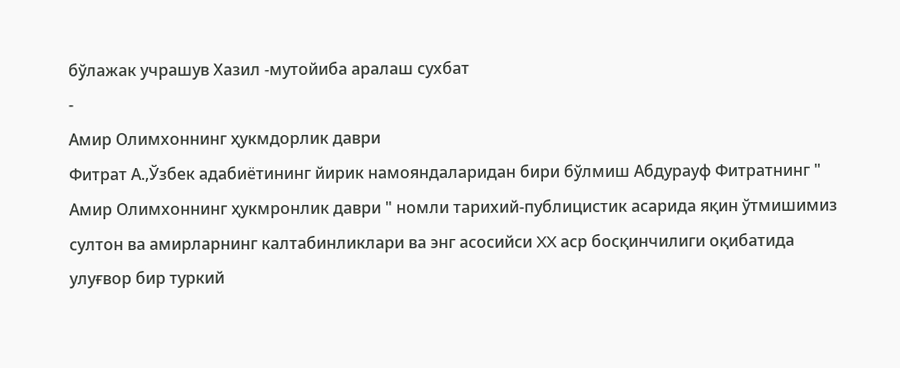бўлажак учрашув Хазил -мутойиба аралаш сухбат
-
Амир Олимхоннинг ҳукмдорлик даври
Фитрат А.,Ўзбек адабиётининг йирик намояндаларидан бири бўлмиш Абдурауф Фитратнинг " Амир Олимхоннинг ҳукмронлик даври " номли тарихий-публицистик асарида яқин ўтмишимиз султон ва амирларнинг калтабинликлари ва энг асосийси XX аср босқинчилиги оқибатида улуғвор бир туркий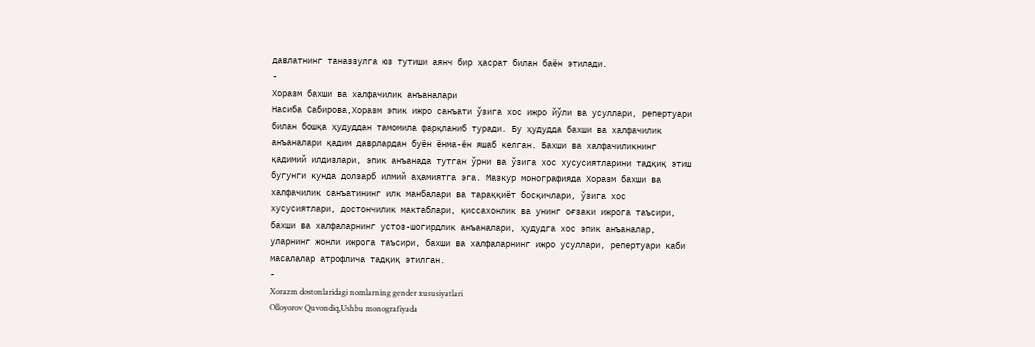давлатнинг таназзулга юз тутиши аянч бир ҳасрат билан баён этилади.
-
Хоразм бахши ва халфачилик анъаналари
Насиба Сабирова,Хоразм эпик ижро санъати ўзига хос ижро йўли ва усуллари, репертуари билан бошқа ҳудуддан тамомила фарқланиб туради. Бу ҳудудда бахши ва халфачилик анъаналари қадим даврлардан буён ёнма-ён яшаб келган. Бахши ва халфачиликнинг қадимий илдизлари, эпик анъанада тутган ўрни ва ўзига хос хусусиятларини тадқиқ этиш бугунги кунда долзарб илмий аҳамиятга эга. Мазкур монографияда Хоразм бахши ва халфачилик санъатининг илк манбалари ва тараққиёт босқичлари, ўзига хос хусусиятлари, достончилик мактаблари, қиссахонлик ва унинг оғзаки ижрога таъсири, бахши ва халфаларнинг устоз-шогирдлик анъаналари, ҳудудга хос эпик анъаналар, уларнинг жонли ижрога таъсири, бахши ва халфаларнинг ижро усуллари, репертуари каби масалалар атрофлича тадқиқ этилган.
-
Xorazm dostonlaridagi nomlarning gender xususiyatlari
Olloyorov Quvondiq,Ushbu monografiyada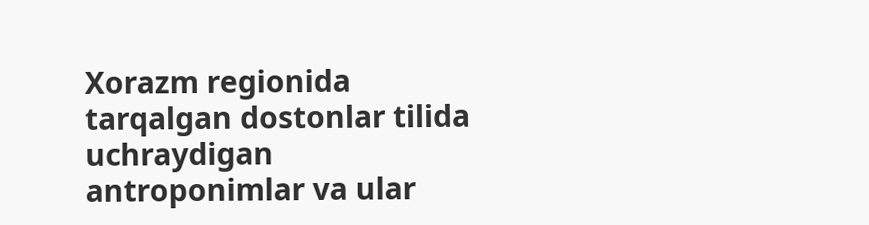Xorazm regionida tarqalgan dostonlar tilida uchraydigan antroponimlar va ular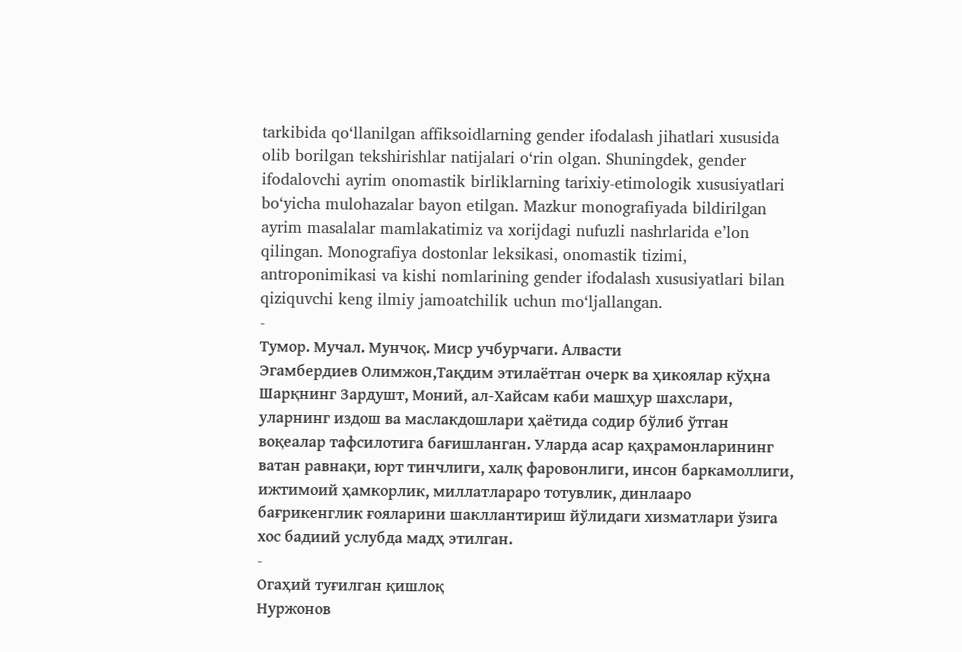tarkibida qo‘llanilgan affiksoidlarning gender ifodalash jihatlari xususida olib borilgan tekshirishlar natijalari o‘rin olgan. Shuningdek, gender ifodalovchi ayrim onomastik birliklarning tarixiy-etimologik xususiyatlari bo‘yicha mulohazalar bayon etilgan. Mazkur monografiyada bildirilgan ayrim masalalar mamlakatimiz va xorijdagi nufuzli nashrlarida e’lon qilingan. Monografiya dostonlar leksikasi, onomastik tizimi, antroponimikasi va kishi nomlarining gender ifodalash xususiyatlari bilan qiziquvchi keng ilmiy jamoatchilik uchun mo‘ljallangan.
-
Тумор. Мучал. Мунчоқ. Миср учбурчаги. Алвасти
Эгамбердиев Олимжон,Тақдим этилаётган очерк ва ҳикоялар кўҳна Шарқнинг Зардушт, Моний, ал-Хайсам каби машҳур шахслари, уларнинг издош ва маслакдошлари ҳаётида содир бўлиб ўтган воқеалар тафсилотига бағишланган. Уларда асар қаҳрамонларининг ватан равнақи, юрт тинчлиги, халқ фаровонлиги, инсон баркамоллиги, ижтимоий ҳамкорлик, миллатлараро тотувлик, динлааро бағрикенглик ғояларини шакллантириш йўлидаги хизматлари ўзига хос бадиий услубда мадҳ этилган.
-
Огаҳий туғилган қишлоқ
Нуржонов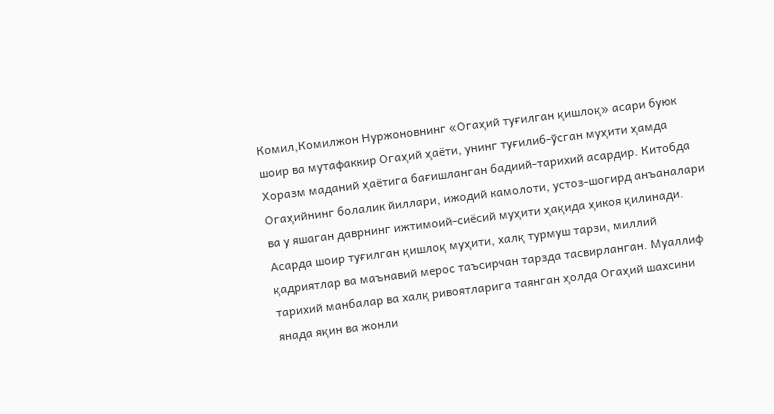Комил,Комилжон Нуржоновнинг «Огаҳий туғилган қишлоқ» асари буюк шоир ва мутафаккир Огаҳий ҳаёти, унинг туғилиб-ўсган муҳити ҳамда Хоразм маданий ҳаётига бағишланган бадиий-тарихий асардир. Китобда Огаҳийнинг болалик йиллари, ижодий камолоти, устоз-шогирд анъаналари ва у яшаган даврнинг ижтимоий-сиёсий муҳити ҳақида ҳикоя қилинади. Асарда шоир туғилган қишлоқ муҳити, халқ турмуш тарзи, миллий қадриятлар ва маънавий мерос таъсирчан тарзда тасвирланган. Муаллиф тарихий манбалар ва халқ ривоятларига таянган ҳолда Огаҳий шахсини янада яқин ва жонли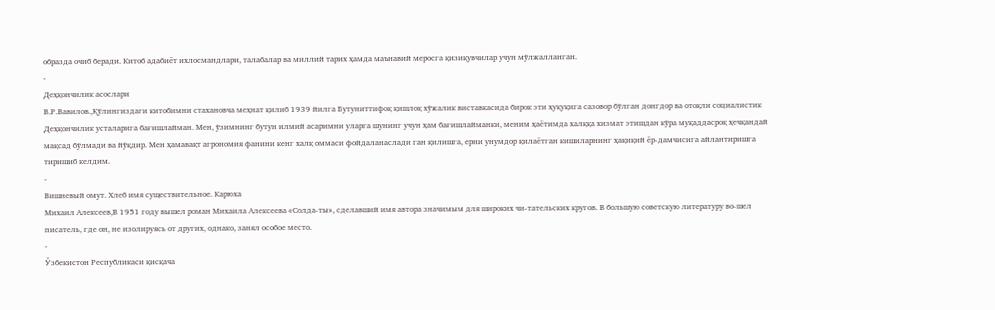образда очиб беради. Китоб адабиёт ихлосмандлари, талабалар ва миллий тарих ҳамда маънавий меросга қизиқувчилар учун мўлжалланган.
-
Деҳқончилик асослари
В.Р.Вавилов.,Қўлингиздаги китобимни стахановча меҳнат қилиб 1939 йилга Бутуниттифоқ қишлоқ хўжалик виставкасида бирок эти ҳуқуқига сазовор бўлган донгдор ва отоқли социалистик Деҳқончилик усталарига бағишлайман. Мен, ўзимнинг бутун илмий асаримни уларга шунинг учун ҳам бағишлайманки, меним ҳаётимда халққа хизмат этишдан кўра муқаддасроқ ҳечқандай мақсад бўлмади ва йўқдир. Мен ҳамавақт агрономия фанини кенг халқ оммаси фойдаланаслади ган қилишга, ерни унумдор қилаётган кишиларнинг ҳақиқий ёр-дамчисига айлантиришга тиришиб келдим.
-
Вишневый омут. Хлеб имя существительное. Карюха
Михаил Алексеев,В 1951 году вышел роман Михаила Алексеева «Солда-ты», сделавший имя автора значимым для широких чи-тательских кругов. В большую советскую литературу во-шел писатель, где он, не изолируясь от других, однако, занял особое место.
-
Ўзбекистон Республикаси қисқача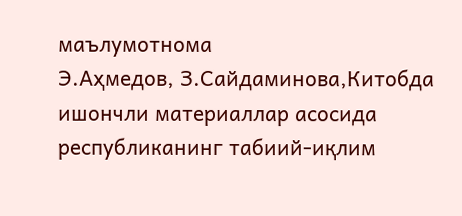маълумотнома
Э.Аҳмедов, З.Сайдаминова,Китобда ишончли материаллар асосида республиканинг табиий-иқлим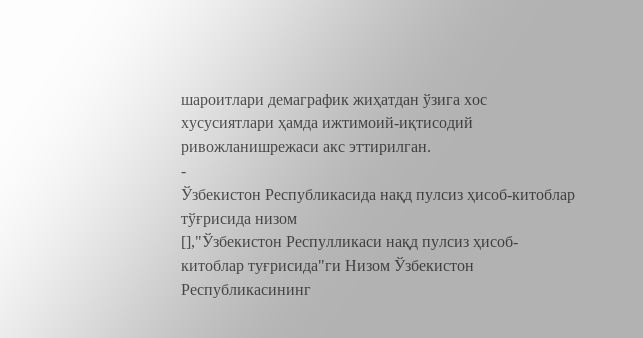шароитлари демаграфик жиҳатдан ўзига хос хусусиятлари ҳамда ижтимоий-иқтисодий ривожланишрежаси акс эттирилган.
-
Ўзбекистон Республикасида нақд пулсиз ҳисоб-китоблар тўғрисида низом
[],"Ўзбекистон Респулликаси нақд пулсиз ҳисоб-китоблар туғрисида"ги Низом Ўзбекистон Республикасининг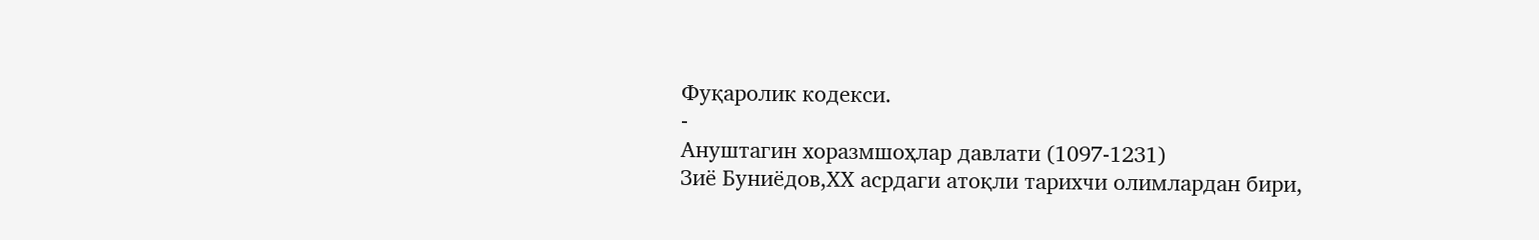Фуқаролик кодекси.
-
Ануштагин хоразмшоҳлар давлати (1097-1231)
Зиё Буниёдов,ХХ асрдаги атоқли тарихчи олимлардан бири,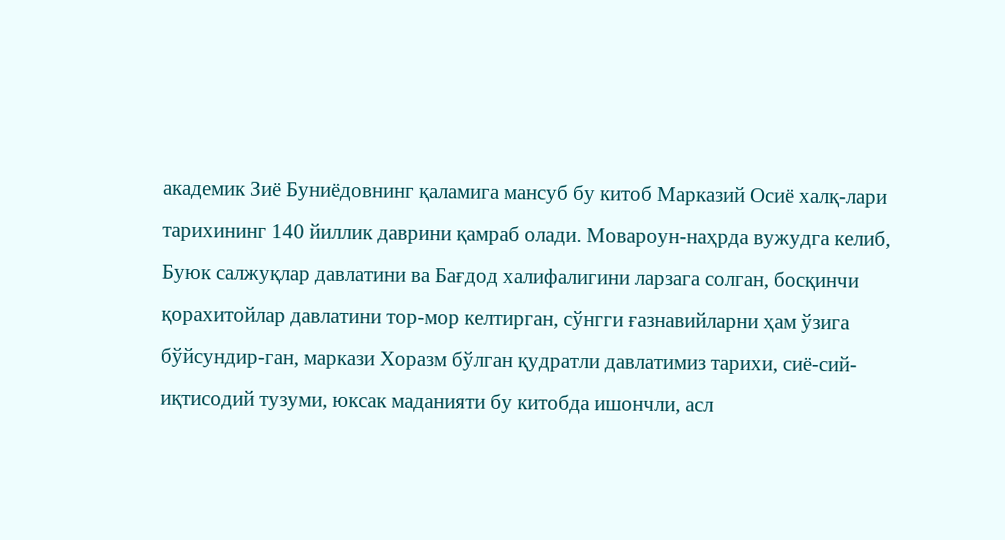академик Зиё Буниёдовнинг қаламига мансуб бу китоб Марказий Осиё халқ-лари тарихининг 140 йиллик даврини қамраб олади. Мовароун-наҳрда вужудга келиб, Буюк салжуқлар давлатини ва Бағдод халифалигини ларзага солган, босқинчи қорахитойлар давлатини тор-мор келтирган, сўнгги ғазнавийларни ҳам ўзига бўйсундир-ган, маркази Хоразм бўлган қудратли давлатимиз тарихи, сиё-сий-иқтисодий тузуми, юксак маданияти бу китобда ишончли, асл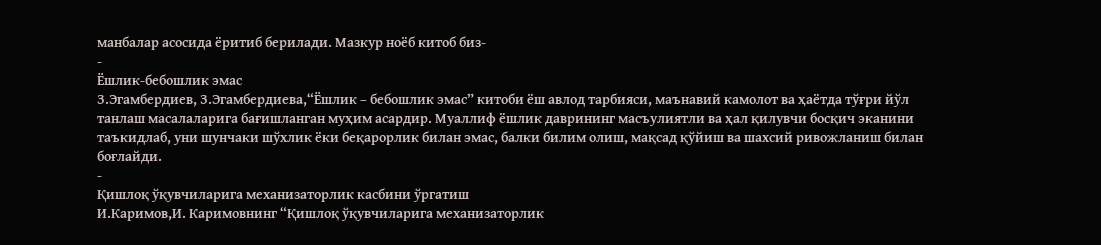манбалар асосида ёритиб берилади. Мазкур ноёб китоб биз-
-
Ёшлик-бебошлик эмас
З.Эгамбердиев, З.Эгамбердиева,“Ёшлик – бебошлик эмас” китоби ёш авлод тарбияси, маънавий камолот ва ҳаётда тўғри йўл танлаш масалаларига бағишланган муҳим асардир. Муаллиф ёшлик даврининг масъулиятли ва ҳал қилувчи босқич эканини таъкидлаб, уни шунчаки шўхлик ёки беқарорлик билан эмас, балки билим олиш, мақсад қўйиш ва шахсий ривожланиш билан боғлайди.
-
Қишлоқ ўқувчиларига механизаторлик касбини ўргатиш
И.Каримов,И. Каримовнинг “Қишлоқ ўқувчиларига механизаторлик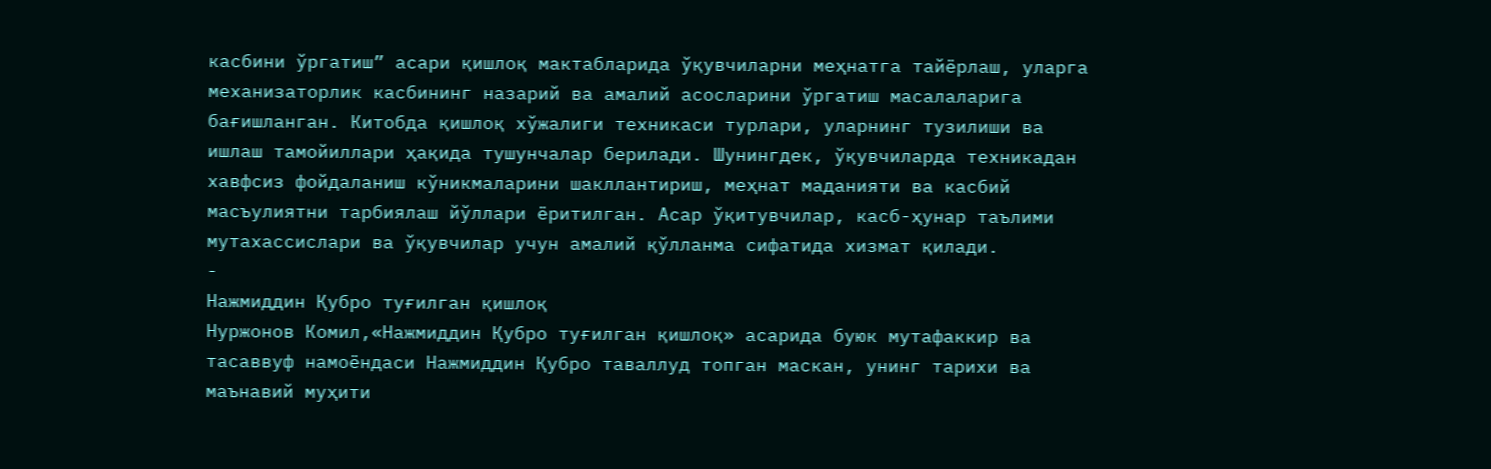касбини ўргатиш” асари қишлоқ мактабларида ўқувчиларни меҳнатга тайёрлаш, уларга механизаторлик касбининг назарий ва амалий асосларини ўргатиш масалаларига бағишланган. Китобда қишлоқ хўжалиги техникаси турлари, уларнинг тузилиши ва ишлаш тамойиллари ҳақида тушунчалар берилади. Шунингдек, ўқувчиларда техникадан хавфсиз фойдаланиш кўникмаларини шакллантириш, меҳнат маданияти ва касбий масъулиятни тарбиялаш йўллари ёритилган. Асар ўқитувчилар, касб-ҳунар таълими мутахассислари ва ўқувчилар учун амалий қўлланма сифатида хизмат қилади.
-
Нажмиддин Қубро туғилган қишлоқ
Нуржонов Комил,«Нажмиддин Қубро туғилган қишлоқ» асарида буюк мутафаккир ва тасаввуф намоёндаси Нажмиддин Қубро таваллуд топган маскан, унинг тарихи ва маънавий муҳити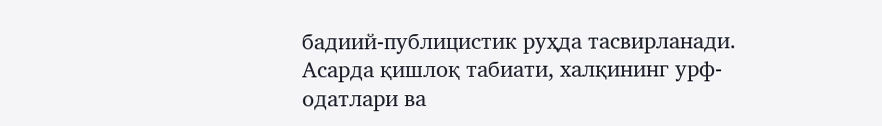бадиий-публицистик руҳда тасвирланади. Асарда қишлоқ табиати, халқининг урф-одатлари ва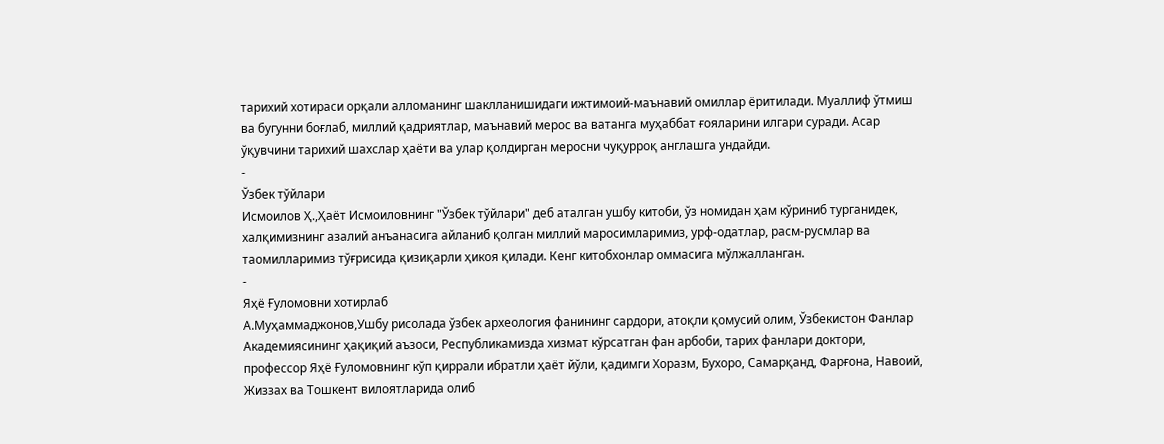тарихий хотираси орқали алломанинг шаклланишидаги ижтимоий-маънавий омиллар ёритилади. Муаллиф ўтмиш ва бугунни боғлаб, миллий қадриятлар, маънавий мерос ва ватанга муҳаббат ғояларини илгари суради. Асар ўқувчини тарихий шахслар ҳаёти ва улар қолдирган меросни чуқурроқ англашга ундайди.
-
Ўзбек тўйлари
Исмоилов Ҳ.,Ҳаёт Исмоиловнинг "Ўзбек тўйлари" деб аталган ушбу китоби, ўз номидан ҳам кўриниб турганидек, халқимизнинг азалий анъанасига айланиб қолган миллий маросимларимиз, урф-одатлар, расм-русмлар ва таомилларимиз тўғрисида қизиқарли ҳикоя қилади. Кенг китобхонлар оммасига мўлжалланган.
-
Яҳё Ғуломовни хотирлаб
А.Муҳаммаджонов,Ушбу рисолада ўзбек археология фанининг сардори, атоқли қомусий олим, Ўзбекистон Фанлар Академиясининг ҳақиқий аъзоси, Республикамизда хизмат кўрсатган фан арбоби, тарих фанлари доктори, профессор Яҳё Ғуломовнинг кўп қиррали ибратли ҳаёт йўли, қадимги Хоразм, Бухоро, Самарқанд, Фарғона, Навоий, Жиззах ва Тошкент вилоятларида олиб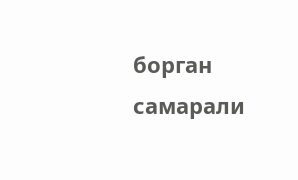борган самарали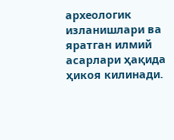археологик изланишлари ва яратган илмий асарлари ҳақида ҳикоя килинади.